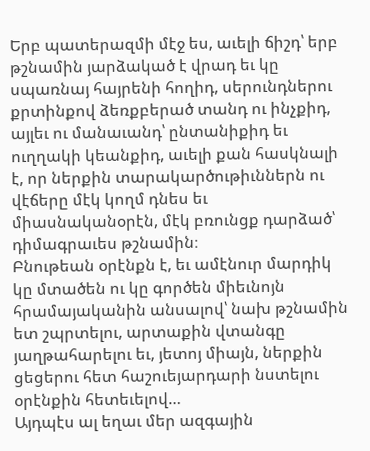Երբ պատերազմի մէջ ես, աւելի ճիշդ՝ երբ թշնամին յարձակած է վրադ եւ կը սպառնայ հայրենի հողիդ, սերունդներու քրտինքով ձեռքբերած տանդ ու ինչքիդ, այլեւ ու մանաւանդ՝ ընտանիքիդ եւ ուղղակի կեանքիդ, աւելի քան հասկնալի է, որ ներքին տարակարծութիւններն ու վէճերը մէկ կողմ դնես եւ միասնականօրէն, մէկ բռունցք դարձած՝ դիմագրաւես թշնամին։
Բնութեան օրէնքն է, եւ ամէնուր մարդիկ կը մտածեն ու կը գործեն միեւնոյն հրամայականին անսալով՝ նախ թշնամին ետ շպրտելու, արտաքին վտանգը յաղթահարելու եւ, յետոյ միայն, ներքին ցեցերու հետ հաշուեյարդարի նստելու օրէնքին հետեւելով…
Այդպէս ալ եղաւ մեր ազգային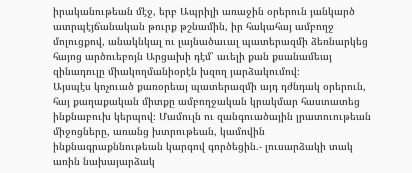իրականութեան մէջ, երբ Ապրիլի առաջին օրերուն յանկարծ ատրպէյճանական թուրք թշնամին, իր հակահայ ամբողջ մոլուցքով, անակնկալ ու լայնածաւալ պատերազմի ձեռնարկեց հայոց արծուեբոյն Արցախի դէմ՝ աւելի քան քսանամեայ զինադուլը միակողմանիօրէն խզող յարձակումով։
Այսպէս կոչուած քառօրեայ պատերազմի այդ դժնդակ օրերուն, հայ քաղաքական միտքը ամբողջական կրակմար հաստատեց ինքնաբուխ կերպով։ Մամուլն ու զանգուածային լրատուութեան միջոցները, առանց խտրութեան, կամովին ինքնագրաքննութեան կարգով գործեցին.- լուսարձակի տակ առին նախայարձակ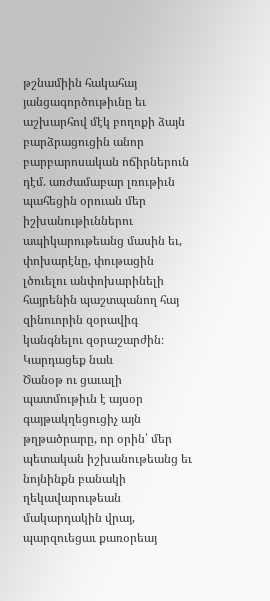թշնամիին հակահայ յանցագործութիւնը եւ աշխարհով մէկ բողոքի ձայն բարձրացուցին անոր բարբարոսական ոճիրներուն դէմ. առժամաբար լռութիւն պահեցին օրուան մեր իշխանութիւններու ապիկարութեանց մասին եւ, փոխարէնը, փութացին լծուելու անփոխարինելի հայրենին պաշտպանող հայ զինուորին զօրավիգ կանգնելու զօրաշարժին։
Կարդացեք նաև
Ծանօթ ու ցաւալի պատմութիւն է այսօր գայթակղեցուցիչ այն թղթածրարը, որ օրին՝ մեր պետական իշխանութեանց եւ նոյնինքն բանակի ղեկավարութեան մակարդակին վրայ, պարզուեցաւ քառօրեայ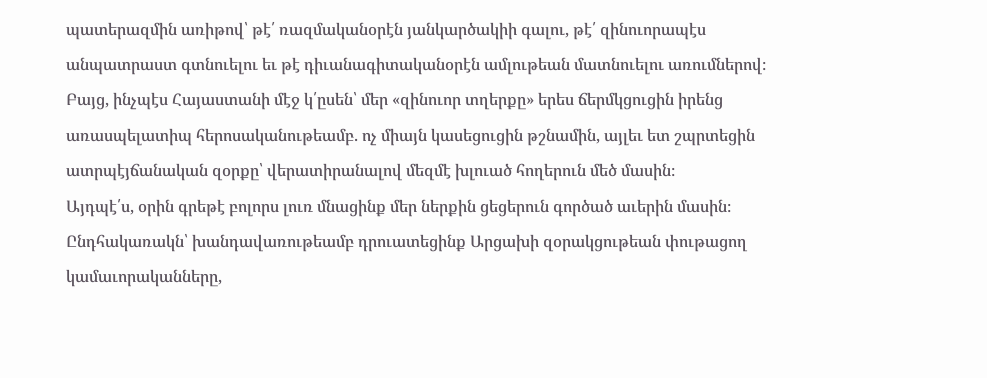պատերազմին առիթով՝ թէ՛ ռազմականօրէն յանկարծակիի գալու, թէ՛ զինուորապէս անպատրաստ գտնուելու եւ թէ դիւանագիտականօրէն ամլութեան մատնուելու առումներով։
Բայց, ինչպէս Հայաստանի մէջ կ՛ըսեն՝ մեր «զինուոր տղերքը» երես ճերմկցուցին իրենց առասպելատիպ հերոսականութեամբ. ոչ միայն կասեցուցին թշնամին, այլեւ ետ շպրտեցին ատրպէյճանական զօրքը՝ վերատիրանալով մեզմէ խլուած հողերուն մեծ մասին։
Այդպէ՛ս, օրին գրեթէ բոլորս լուռ մնացինք մեր ներքին ցեցերուն գործած աւերին մասին։ Ընդհակառակն՝ խանդավառութեամբ դրուատեցինք Արցախի զօրակցութեան փութացող կամաւորականները,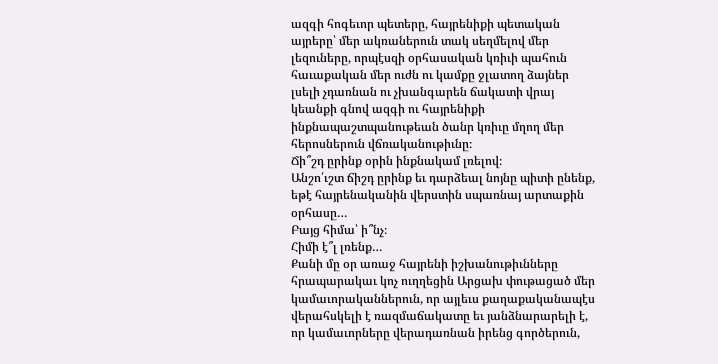ազգի հոգեւոր պետերը, հայրենիքի պետական այրերը՝ մեր ակռաներուն տակ սեղմելով մեր լեզուները, որպէսզի օրհասական կռիւի պահուն հաւաքական մեր ուժն ու կամքը ջլատող ձայներ լսելի չդառնան ու չխանգարեն ճակատի վրայ կեանքի գնով ազգի ու հայրենիքի ինքնապաշտպանութեան ծանր կռիւը մղող մեր հերոսներուն վճռականութիւնը։
Ճի՞շդ ըրինք օրին ինքնակամ լռելով։
Անշո՛ւշտ ճիշդ ըրինք եւ դարձեալ նոյնը պիտի ընենք, եթէ հայրենականին վերստին սպառնայ արտաքին օրհասը…
Բայց հիմա՝ ի՞նչ։
Հիմի է՞լ լռենք…
Քանի մը օր առաջ հայրենի իշխանութիւնները հրապարակաւ կոչ ուղղեցին Արցախ փութացած մեր կամաւորականներուն, որ այլեւս քաղաքականապէս վերահսկելի է ռազմաճակատը եւ յանձնարարելի է, որ կամաւորները վերադառնան իրենց գործերուն,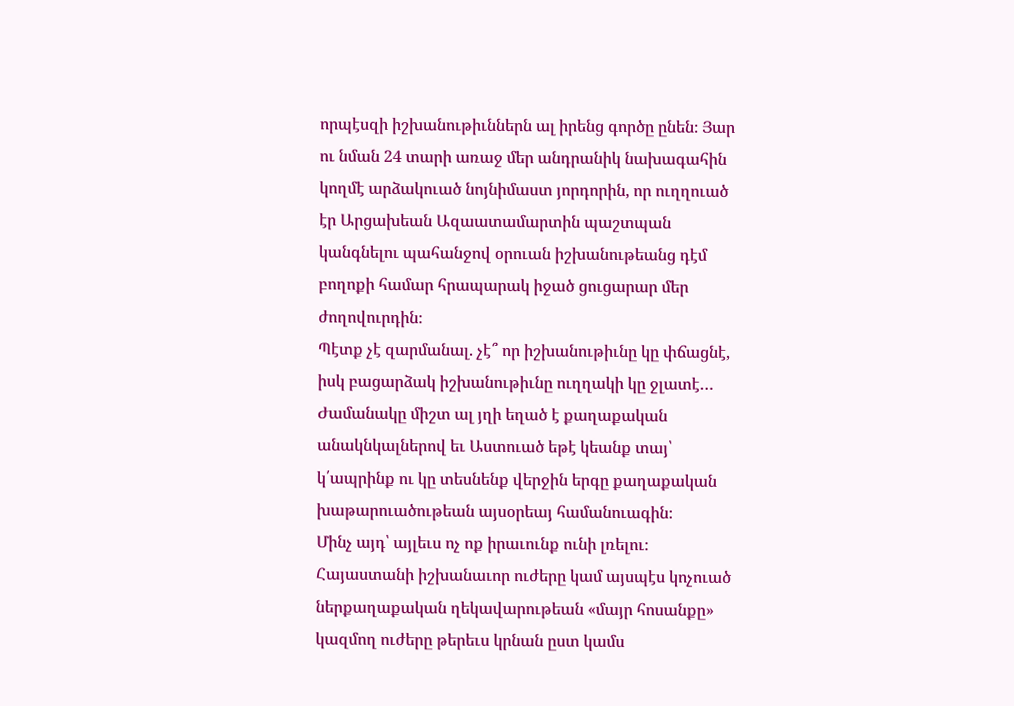որպէսզի իշխանութիւններն ալ իրենց գործը ընեն։ Յար ու նման 24 տարի առաջ մեր անդրանիկ նախագահին կողմէ արձակուած նոյնիմաստ յորդորին, որ ուղղուած էր Արցախեան Ազաատամարտին պաշտպան կանգնելու պահանջով օրուան իշխանութեանց դէմ բողոքի համար հրապարակ իջած ցուցարար մեր ժողովուրդին։
Պէտք չէ զարմանալ. չէ՞ որ իշխանութիւնը կը փճացնէ, իսկ բացարձակ իշխանութիւնը ուղղակի կը ջլատէ…
Ժամանակը միշտ ալ յղի եղած է քաղաքական անակնկալներով եւ Աստուած եթէ կեանք տայ՝ կ՛ապրինք ու կը տեսնենք վերջին երգը քաղաքական խաթարուածութեան այսօրեայ համանուագին։
Մինչ այդ՝ այլեւս ոչ ոք իրաւունք ունի լռելու։
Հայաստանի իշխանաւոր ուժերը կամ այսպէս կոչուած ներքաղաքական ղեկավարութեան «մայր հոսանքը» կազմող ուժերը թերեւս կրնան ըստ կամս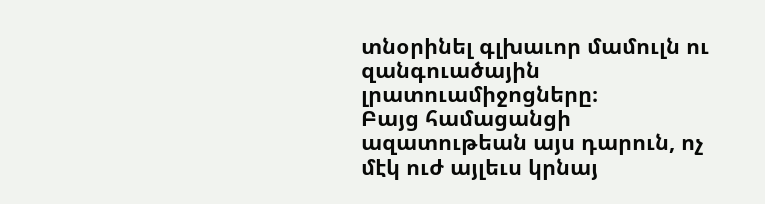տնօրինել գլխաւոր մամուլն ու զանգուածային լրատուամիջոցները։
Բայց համացանցի ազատութեան այս դարուն, ոչ մէկ ուժ այլեւս կրնայ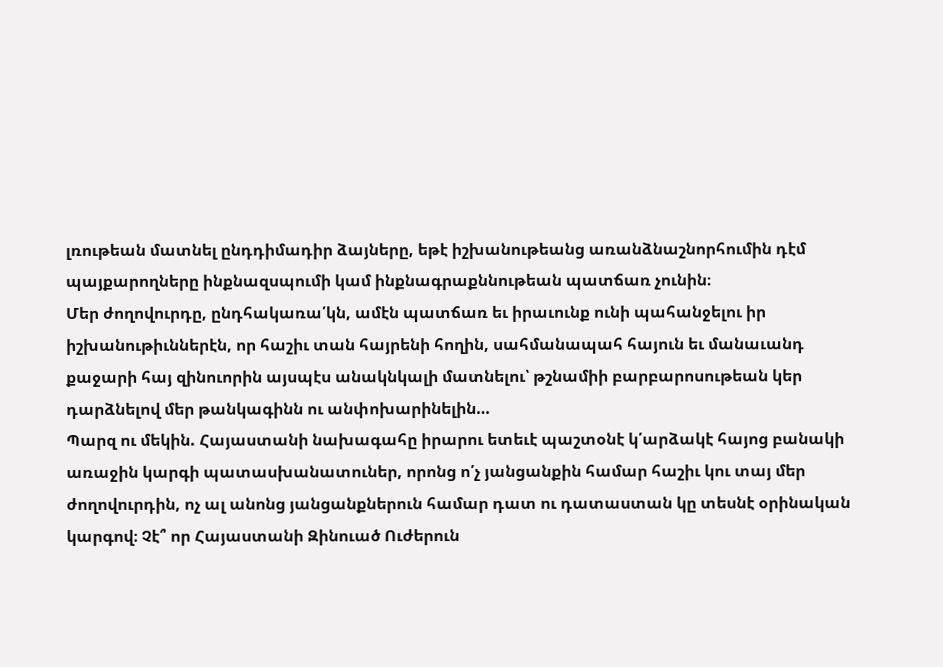լռութեան մատնել ընդդիմադիր ձայները, եթէ իշխանութեանց առանձնաշնորհումին դէմ պայքարողները ինքնազսպումի կամ ինքնագրաքննութեան պատճառ չունին։
Մեր ժողովուրդը, ընդհակառա՛կն, ամէն պատճառ եւ իրաւունք ունի պահանջելու իր իշխանութիւններէն, որ հաշիւ տան հայրենի հողին, սահմանապահ հայուն եւ մանաւանդ քաջարի հայ զինուորին այսպէս անակնկալի մատնելու՝ թշնամիի բարբարոսութեան կեր դարձնելով մեր թանկագինն ու անփոխարինելին…
Պարզ ու մեկին. Հայաստանի նախագահը իրարու ետեւէ պաշտօնէ կ՛արձակէ հայոց բանակի առաջին կարգի պատասխանատուներ, որոնց ո՛չ յանցանքին համար հաշիւ կու տայ մեր ժողովուրդին, ոչ ալ անոնց յանցանքներուն համար դատ ու դատաստան կը տեսնէ օրինական կարգով։ Չէ՞ որ Հայաստանի Զինուած Ուժերուն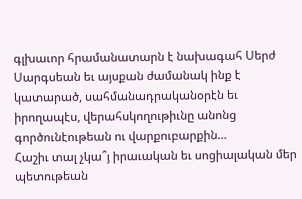գլխաւոր հրամանատարն է նախագահ Սերժ Սարգսեան եւ այսքան ժամանակ ինք է կատարած, սահմանադրականօրէն եւ իրողապէս, վերահսկողութիւնը անոնց գործունէութեան ու վարքուբարքին…
Հաշիւ տալ չկա՞յ իրաւական եւ սոցիալական մեր պետութեան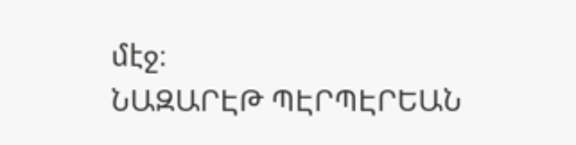մէջ։
ՆԱԶԱՐԷԹ ՊԷՐՊԷՐԵԱՆ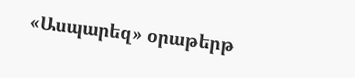«Ասպարեզ» օրաթերթ